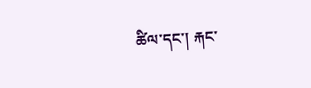ཚིལ་དང་། རྐང་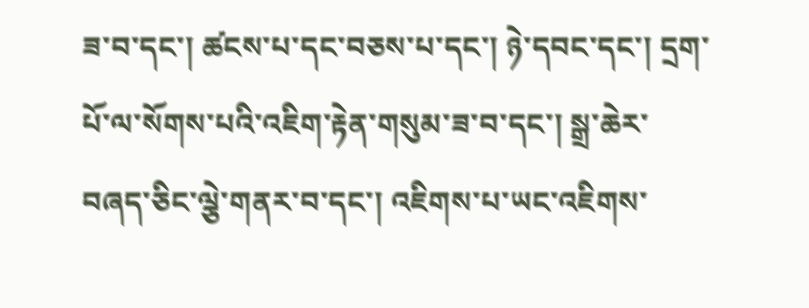ཟ་བ་དང་། ཚངས་པ་དང་བཅས་པ་དང་། ཉེ་དབང་དང་། དྲག་པོ་ལ་སོགས་པའི་འཇིག་རྟེན་གསུམ་ཟ་བ་དང་། སྒྲ་ཆེར་བཞད་ཅིང་ལྕེ་གནར་བ་དང་། འཇིགས་པ་ཡང་འཇིགས་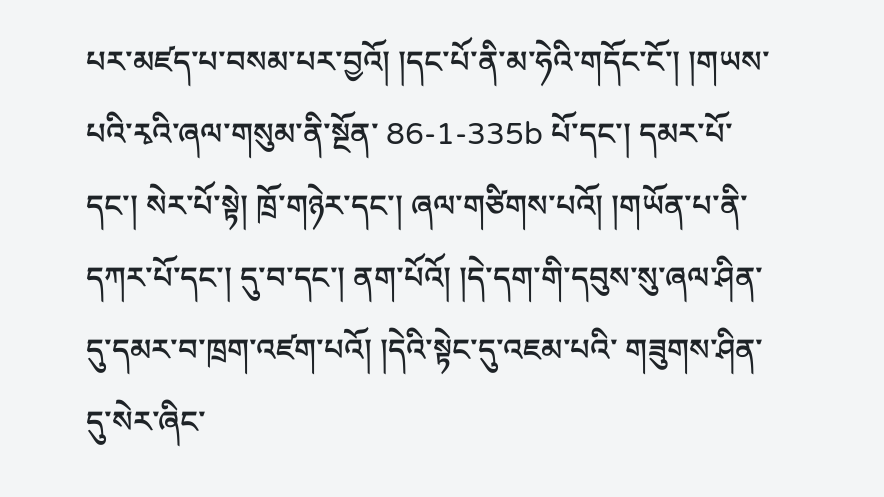པར་མཛད་པ་བསམ་པར་བྱའོ། །དང་པོ་ནི་མ་ཧེའི་གདོང་ངོ་། །གཡས་པའི་རྭའི་ཞལ་གསུམ་ནི་སྔོན་ 86-1-335b པོ་དང་། དམར་པོ་དང་། སེར་པོ་སྟེ། ཁྲོ་གཉེར་དང་། ཞལ་གཙིགས་པའོ། །གཡོན་པ་ནི་དཀར་པོ་དང་། དུ་བ་དང་། ནག་པོའོ། །དེ་དག་གི་དབུས་སུ་ཞལ་ཤིན་དུ་དམར་བ་ཁྲག་འཛག་པའོ། །དེའི་སྟེང་དུ་འཇམ་པའི་ གཟུགས་ཤིན་དུ་སེར་ཞིང་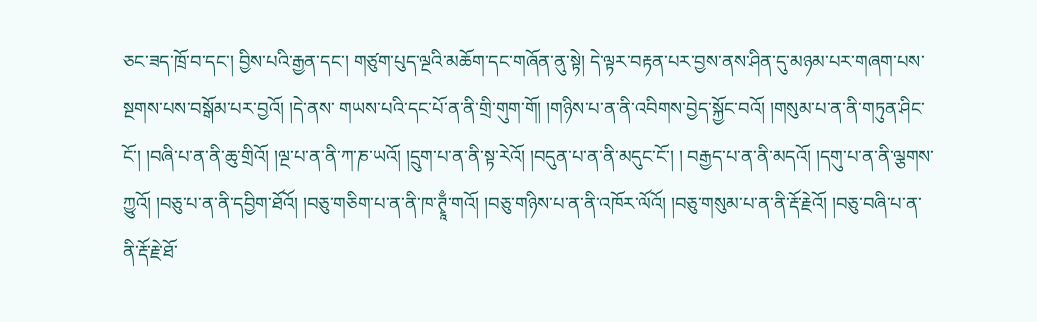ཅང་ཟད་ཁྲོ་བ་དང་། བྱིས་པའི་རྒྱན་དང་། གཙུག་པུད་ལྔའི་མཆོག་དང་གཞོན་ནུ་སྟེ། དེ་ལྟར་བརྟན་པར་བྱས་ནས་ཤིན་དུ་མཉམ་པར་གཞག་པས་སྔགས་པས་བསྒོམ་པར་བྱའོ། །དེ་ནས་ གཡས་པའི་དང་པོ་ན་ནི་གྲི་གུག་གོ། །གཉིས་པ་ན་ནི་འབིགས་བྱེད་སྐྱོང་བའོ། །གསུམ་པ་ན་ནི་གཏུན་ཤིང་ངོ་། །བཞི་པ་ན་ནི་ཆུ་གྲིའོ། །ལྔ་པ་ན་ནི་ཀ་ཎ་ཡའོ། །དྲུག་པ་ན་ནི་སྟ་རེའོ། །བདུན་པ་ན་ནི་མདུང་ངོ་། ། བརྒྱད་པ་ན་ནི་མདའོ། །དགུ་པ་ན་ནི་ལྕགས་ཀྱུའོ། །བཅུ་པ་ན་ནི་དབྱིག་ཐོའོ། །བཅུ་གཅིག་པ་ན་ནི་ཁ་ཊྭཱྃ་གའོ། །བཅུ་གཉིས་པ་ན་ནི་འཁོར་ལོའོ། །བཅུ་གསུམ་པ་ན་ནི་རྡོ་རྗེའོ། །བཅུ་བཞི་པ་ན་ནི་རྡོ་རྗེ་ཐོ་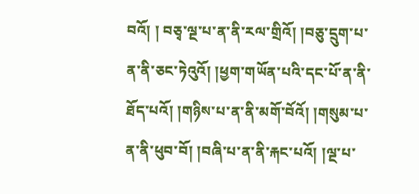བའོ། ། བཅྭ་ལྔ་པ་ན་ནི་རལ་གྲིའོ། །བཅུ་དྲུག་པ་ན་ནི་ཅང་ཏེའུའོ། །ཕྱག་གཡོན་པའི་དང་པོ་ན་ནི་ཐོད་པའོ། །གཉིས་པ་ན་ནི་མགོ་བོའོ། །གསུམ་པ་ན་ནི་ཕུབ་བོ། །བཞི་པ་ན་ནི་རྐང་པའོ། །ལྔ་པ་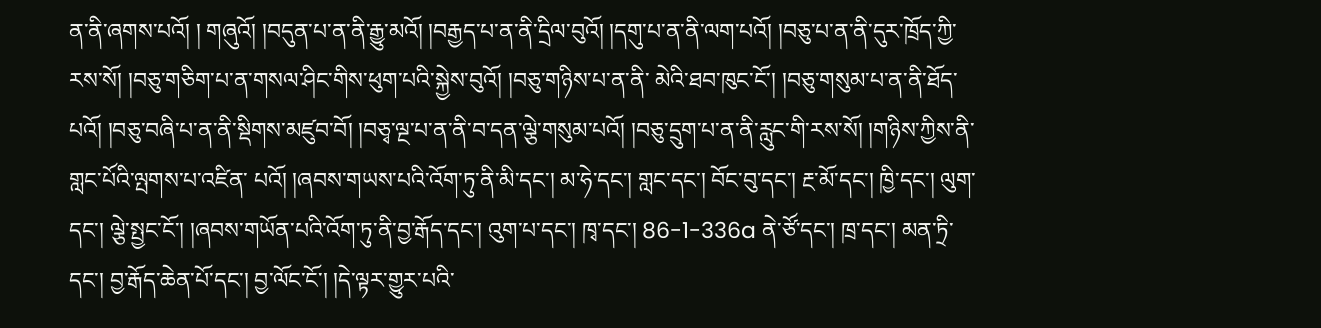ན་ནི་ཞགས་པའོ། ། གཞུའོ། །བདུན་པ་ན་ནི་རྒྱུ་མའོ། །བརྒྱད་པ་ན་ནི་དྲིལ་བུའོ། །དགུ་པ་ན་ནི་ལག་པའོ། །བཅུ་པ་ན་ནི་དུར་ཁྲོད་ཀྱི་རས་སོ། །བཅུ་གཅིག་པ་ན་གསལ་ཤིང་གིས་ཕུག་པའི་སྐྱེས་བུའོ། །བཅུ་གཉིས་པ་ན་ནི་ མེའི་ཐབ་ཁུང་ངོ་། །བཅུ་གསུམ་པ་ན་ནི་ཐོད་པའོ། །བཅུ་བཞི་པ་ན་ནི་སྡིགས་མཛུབ་བོ། །བཅྭ་ལྔ་པ་ན་ནི་བ་དན་ལྕེ་གསུམ་པའོ། །བཅུ་དྲུག་པ་ན་ནི་རླུང་གི་རས་སོ། །གཉིས་ཀྱིས་ནི་གླང་པོའི་ལྤགས་པ་འཛིན་ པའོ། །ཞབས་གཡས་པའི་འོག་ཏུ་ནི་མི་དང་། མ་ཧེ་དང་། གླང་དང་། བོང་བུ་དང་། རྔ་མོ་དང་། ཁྱི་དང་། ལུག་དང་། ལྕེ་སྤྱང་ངོ་། །ཞབས་གཡོན་པའི་འོག་ཏུ་ནི་བྱ་རྒོད་དང་། འུག་པ་དང་། ཁྭ་དང་། 86-1-336a ནེ་ཙོ་དང་། ཁྲ་དང་། མན་ཏྲི་དང་། བྱ་རྒོད་ཆེན་པོ་དང་། བྱ་ལོང་ངོ་། །དེ་ལྟར་གྱུར་པའི་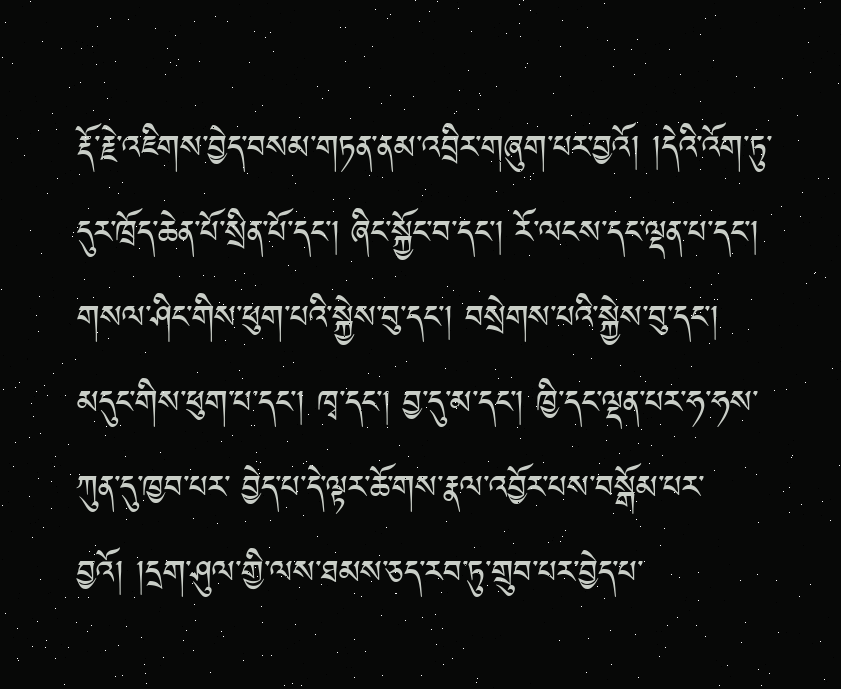རྡོ་རྗེ་འཇིགས་བྱེད་བསམ་གཏན་ནམ་འབྲིར་གཞུག་པར་བྱའོ། །དེའི་འོག་ཏུ་དུར་ཁྲོད་ཆེན་པོ་སྲིན་པོ་དང་། ཞིང་སྐྱོང་བ་དང་། རོ་ལངས་དང་ལྡན་པ་དང་། གསལ་ཤིང་གིས་ཕུག་པའི་སྐྱེས་བུ་དང་། བསྲེགས་པའི་སྐྱེས་བུ་དང་། མདུང་གིས་ཕུག་པ་དང་། ཁྭ་དང་། བྱ་དུ་མ་དང་། ཁྱི་དང་ལྡན་པར་ཧ་ཧས་ཀུན་དུ་ཁྱབ་པར་ བྱེད་པ་དེ་ལྟར་ཆོ་གས་རྣལ་འབྱོར་པས་བསྒོམ་པར་བྱའོ། །དྲག་ཤུལ་གྱི་ལས་ཐམས་ཅད་རབ་ཏུ་གྲུབ་པར་བྱེད་པ་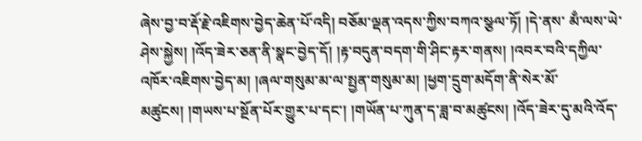ཞེས་བྱ་བ་རྡོ་རྗེ་འཇིགས་བྱེད་ཆེན་པོ་འདི། བཅོམ་ལྡན་འདས་ཀྱིས་བཀའ་སྩལ་ཏོ། །དེ་ནས་ མྃ་ལས་ཡེ་ཤེས་སྐྱེས། །འོད་ཟེར་ཅན་ནི་སྣང་བྱེད་དོ། །རྟ་བདུན་བདག་གི་ཤིང་རྟར་གནས། །འབར་བའི་དཀྱིལ་འཁོར་འཇིགས་བྱེད་མ། །ཞལ་གསུམ་མ་ལ་སྤྱན་གསུམ་མ། །ཕྱག་དྲུག་མདོག་ནི་སེར་མོ་ མཚུངས། །གཡས་པ་སྔོན་པོར་གྱུར་པ་དང་། །གཡོན་པ་ཀུན་ད་ཟླ་བ་མཚུངས། །འོད་ཟེར་དུ་མའི་འོད་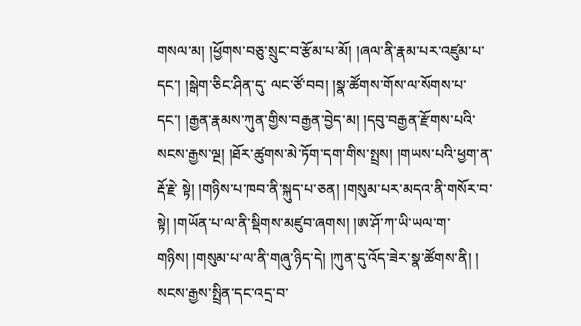གསལ་མ། །ཕྱོགས་བཅུ་སྲུང་བ་རྩོམ་པ་མོ། །ཞལ་ནི་རྣམ་པར་འཛུམ་པ་དང་། །སྒེག་ཅིང་ཤིན་དུ་ ལང་ཙོ་བབ། །སྣ་ཚོགས་གོས་ལ་སོགས་པ་དང་། །རྒྱན་རྣམས་ཀུན་གྱིས་བརྒྱན་བྱེད་མ། །དབུ་བརྒྱན་རྫོགས་པའི་སངས་རྒྱས་ལྔ། །ཐོར་ཚུགས་མེ་ཏོག་དག་གིས་སྤྲས། །གཡས་པའི་ཕྱག་ན་རྡོ་རྗེ་ སྟེ། །གཉིས་པ་ཁབ་ནི་སྐུད་པ་ཅན། །གསུམ་པར་མདའ་ནི་གསོར་བ་སྟེ། །གཡོན་པ་ལ་ནི་སྡིགས་མཛུབ་ཞགས། །ཨ་ཤོ་ཀ་ཡི་ཡལ་ག་གཉིས། །གསུམ་པ་ལ་ནི་གཞུ་ཉིད་དེ། །ཀུན་དུ་འོད་ཟེར་སྣ་ཚོགས་ནི། ། སངས་རྒྱས་སྤྲིན་དང་འདྲ་བ་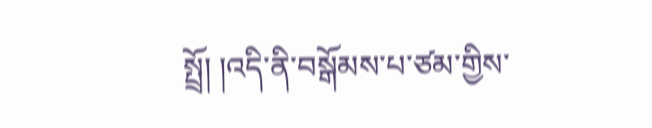སྤྲོ། །འདི་ནི་བསྒོམས་པ་ཙམ་གྱིས་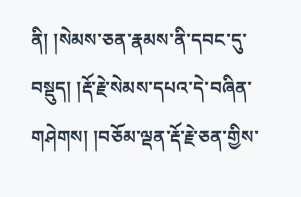ནི། །སེམས་ཅན་རྣམས་ནི་དབང་དུ་བསྡུད། །རྡོ་རྗེ་སེམས་དཔའ་དེ་བཞིན་གཤེགས། །བཅོམ་ལྡན་རྡོ་རྗེ་ཅན་གྱིས་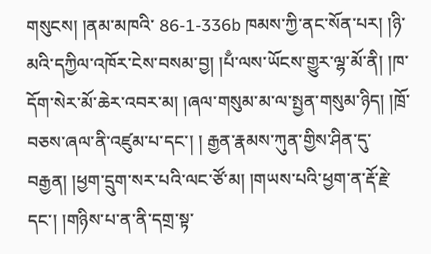གསུངས། །ནམ་མཁའི་ 86-1-336b ཁམས་ཀྱི་ནང་སོན་པར། །ཉི་མའི་དཀྱིལ་འཁོར་ངེས་བསམ་བྱ། །པྃ་ལས་ཡོངས་གྱུར་ལྷ་མོ་ནི། །ཁ་དོག་སེར་མོ་ཆེར་འབར་མ། །ཞལ་གསུམ་མ་ལ་སྤྱན་གསུམ་ཉིད། །ཁྲོ་བཅས་ཞལ་ནི་འཛུམ་པ་དང་། ། རྒྱན་རྣམས་ཀུན་གྱིས་ཤིན་དུ་བརྒྱན། །ཕྱག་དྲུག་སར་པའི་ལང་ཙོ་མ། །གཡས་པའི་ཕྱག་ན་རྡོ་རྗེ་དང་། །གཉིས་པ་ན་ནི་དགྲ་སྟ་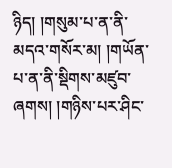ཉིད། །གསུམ་པ་ན་ནི་མདའ་གསོར་མ། །གཡོན་པ་ན་ནི་སྡིགས་མཛུབ་ ཞགས། །གཉིས་པར་ཤིང་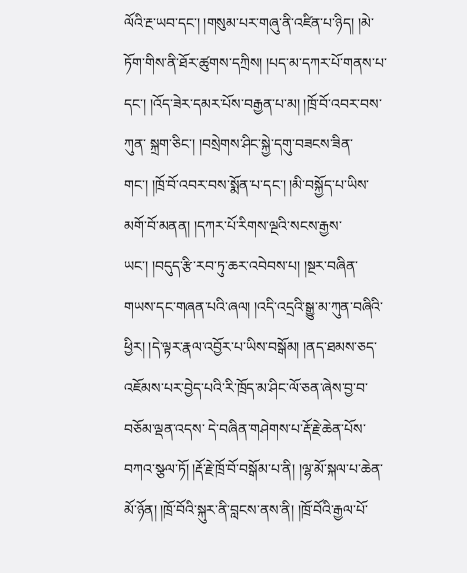ལོའི་རྔ་ཡབ་དང་། །གསུམ་པར་གཞུ་ནི་འཛིན་པ་ཉིད། །མེ་ཏོག་གིས་ནི་ཐོར་ཚུགས་དཀྲིས། །པད་མ་དཀར་པོ་གནས་པ་དང་། །འོད་ཟེར་དམར་པོས་བརྒྱན་པ་མ། །ཁྲོ་བོ་འབར་བས་ཀུན་ སྐྲག་ཅིང་། །བསྲེགས་ཤིང་སྐྱེ་དགུ་བཟངས་ཟིན་གང་། །ཁྲོ་བོ་འབར་བས་སྨོན་པ་དང་། །མི་བསྐྱོད་པ་ཡིས་མགོ་བོ་མནན། །དཀར་པོ་རིགས་ལྔའི་སངས་རྒྱས་ཡང་། །བདུད་རྩི་རབ་ཏུ་ཆར་འབེབས་པ། །སྔར་བཞིན་ གཡས་དང་གཞན་པའི་ཞལ། །འདི་འདྲའི་སྒྱུ་མ་ཀུན་བཞིའི་ཕྱིར། །དེ་ལྟར་རྣལ་འབྱོར་པ་ཡིས་བསྒོམ། །ནད་ཐམས་ཅད་འཇོམས་པར་བྱེད་པའི་རི་ཁྲོད་མ་ཤིང་ལོ་ཅན་ཞེས་བྱ་བ་བཅོམ་ལྡན་འདས་ དེ་བཞིན་གཤེགས་པ་རྡོ་རྗེ་ཆེན་པོས་བཀའ་སྩལ་ཏོ། །རྡོ་རྗེ་ཁྲོ་བོ་བསྒོམ་པ་ནི། །ལྷ་མོ་སྐལ་པ་ཆེན་མོ་ཉོན། །ཁྲོ་བོའི་སྐུར་ནི་བླངས་ནས་ནི། །ཁྲོ་བོའི་རྒྱལ་པོ་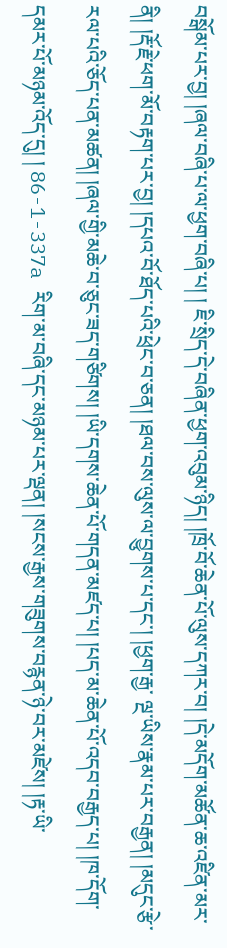བསྒོམ་པར་བྱ། །ཞལ་བཞི་པ་ལ་ཕྱག་བཞི་པ། ། ཇི་སྲིད་དེ་བཞིན་ཕྱག་འབུམ་ཉིད། །ཁྲོ་བོ་ཆེན་པོ་ལུས་དཀར་བ། །དེ་མདོག་མཚོན་ཆ་འཛིན་མར་ནི། །རྡོ་རྗེ་ཕག་མོ་བརྟག་པར་བྱ། །དཔའ་བོ་ཐོད་པའི་ཕྲེང་བ་ཅན། །ཐལ་བས་ལུས་ལ་བྱུགས་པ་དང་། །ཕྱག་རྒྱ་ ལྔ་ཡིས་རྣམ་པར་བརྒྱན། །མདུང་རྩེ་རལ་པའི་ཅོད་པན་མཚན། །ཞལ་གྱི་མཆེ་བ་ཅུང་ཟད་གཙིགས། །ཡི་དགས་ཆེན་པོ་གདན་མཛད་པ། །པད་མ་ཆེན་པོ་འདབ་བརྒྱད་པ། །ཁ་དོག་དམར་པོ་མཉམ་འོད་དུ། ། 86-1-337a རིག་མ་བཞི་དང་མཉམ་པར་ལྡན། །སངས་རྒྱས་གཟུགས་བརྙན་ཉེ་བར་མཛེས། །རྟ་ཡི་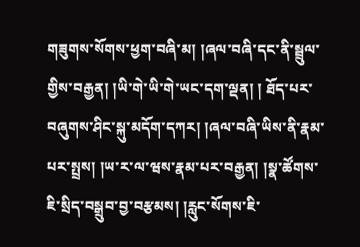གཟུགས་སོགས་ཕྱག་བཞི་མ། །ཞལ་བཞི་དང་ནི་སྦྲུལ་གྱིས་བརྒྱན། །ཡི་གེ་ཡི་གེ་ཡང་དག་ལྡན། ། ཐོད་པར་བཞུགས་ཤིང་སྐུ་མདོག་དཀར། །ཞལ་བཞི་ཡིས་ནི་རྣམ་པར་སྤྲས། །ཡ་ར་ལ་ཝས་རྣམ་པར་བརྒྱན། །སྣ་ཚོགས་ཇི་སྲིད་བསྒྲུབ་བྱ་བརྩམས། །རླུང་སོགས་ཇི་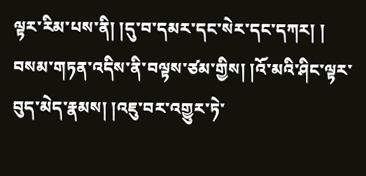ལྟར་རིམ་པས་ནི། །དུ་བ་དམར་དང་སེར་དང་དཀར། ། བསམ་གཏན་འདིས་ནི་བལྟས་ཙམ་གྱིས། །འོ་མའི་ཤིང་ལྟར་བུད་མེད་རྣམས། །འཇུ་བར་འགྱུར་ཏེ་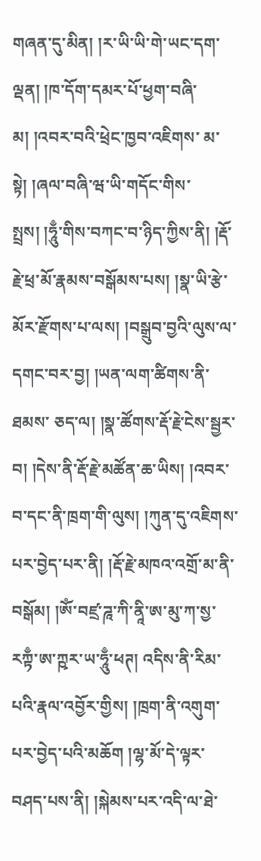གཞན་དུ་མིན། །ར་ཡི་ཡི་གེ་ཡང་དག་ལྡན། །ཁ་དོག་དམར་པོ་ཕྱག་བཞི་མ། །འབར་བའི་ཕྲེང་ཁྱབ་འཇིགས་ མ་སྟེ། །ཞལ་བཞི་ཝ་ཡི་གདོང་གིས་སྤྲས། །ཧཱུྃ་གིས་བཀང་བ་ཉིད་ཀྱིས་ནི། །རྡོ་རྗེ་ཕྲ་མོ་རྣམས་བསྒོམས་པས། །སྣ་ཡི་རྩེ་མོར་རྫོགས་པ་ལས། །བསྒྲུབ་བྱའི་ལུས་ལ་དགང་བར་བྱ། །ཡན་ལག་ཚིགས་ནི་ཐམས་ ཅད་ལ། །སྣ་ཚོགས་རྡོ་རྗེ་ངེས་སྦྱར་བ། །དེས་ནི་རྡོ་རྗེ་མཚོན་ཆ་ཡིས། །འབར་བ་དང་ནི་ཁྲག་གི་ལུས། །ཀུན་དུ་འཇིགས་པར་བྱེད་པར་ནི། །རྡོ་རྗེ་མཁའ་འགྲོ་མ་ནི་བསྒོམ། །ཨོཾ་བཛྲ་ཌཱ་ཀི་ནཱི་ཨ་མུ་ཀ་སྱ་ རཀྟྃ་ཨ་ཀྵར་ཡ་ཧཱུྃ་ཕཊ། འདིས་ནི་རིམ་པའི་རྣལ་འབྱོར་གྱིས། །ཁྲག་ནི་འགུག་པར་བྱེད་པའི་མཆོག །ལྷ་མོ་དེ་ལྟར་བཤད་པས་ནི། །སྐེམས་པར་འདི་ལ་ཐེ་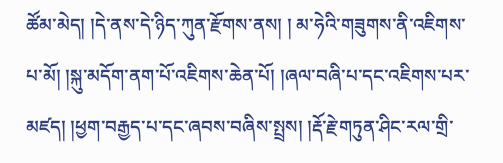ཚོམ་མེད། །དེ་ནས་དེ་ཉིད་ཀུན་རྫོགས་ནས། ། མ་ཧེའི་གཟུགས་ནི་འཇིགས་པ་མོ། །སྐུ་མདོག་ནག་པོ་འཇིགས་ཆེན་པོ། །ཞལ་བཞི་པ་དང་འཇིགས་པར་མཛད། །ཕྱག་བརྒྱད་པ་དང་ཞབས་བཞིས་སྤྲས། །རྡོ་རྗེ་གཏུན་ཤིང་རལ་གྲི་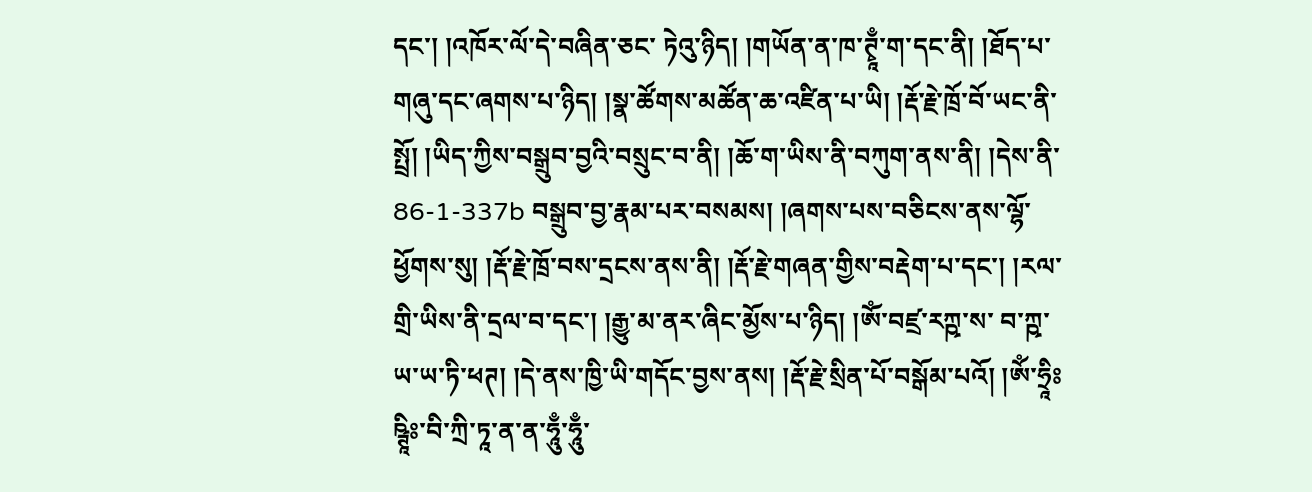དང་། །འཁོར་ལོ་དེ་བཞིན་ཅང་ ཏེའུ་ཉིད། །གཡོན་ན་ཁ་ཊྭཱྃ་ག་དང་ནི། །ཐོད་པ་གཞུ་དང་ཞགས་པ་ཉིད། །སྣ་ཚོགས་མཚོན་ཆ་འཛིན་པ་ཡི། །རྡོ་རྗེ་ཁྲོ་བོ་ཡང་ནི་སྤྲོ། །ཡིད་ཀྱིས་བསྒྲུབ་བྱའི་བསྲུང་བ་ནི། །ཆོ་ག་ཡིས་ནི་བཀུག་ནས་ནི། །དེས་ནི་ 86-1-337b བསྒྲུབ་བྱ་རྣམ་པར་བསམས། །ཞགས་པས་བཅིངས་ནས་ལྷོ་ཕྱོགས་སུ། །རྡོ་རྗེ་ཁྲོ་བས་དྲངས་ནས་ནི། །རྡོ་རྗེ་གཞན་གྱིས་བརྡེག་པ་དང་། །རལ་གྲི་ཡིས་ནི་དྲལ་བ་དང་། །རྒྱུ་མ་ནར་ཞིང་མྱོས་པ་ཉིད། །ཨོཾ་བཛྲ་རཀྵ་ས་ བ་ཀྵ་ཡ་ཡ་ཏི་ཕཊ། །དེ་ནས་ཁྱི་ཡི་གདོང་བྱས་ནས། །རྡོ་རྗེ་སྲིན་པོ་བསྒོམ་པའོ། །ཨོཾ་ཧྲཱིཿཥྚཱིཿ་བི་ཀྲི་ཏཱ་ན་ན་ཧཱུྃ་ཧཱུྃ་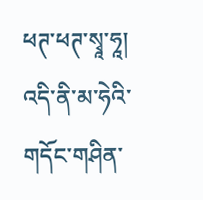ཕཊ་ཕཊ་སྭཱ་ཧཱ། འདི་ནི་མ་ཧེའི་གདོང་གཤིན་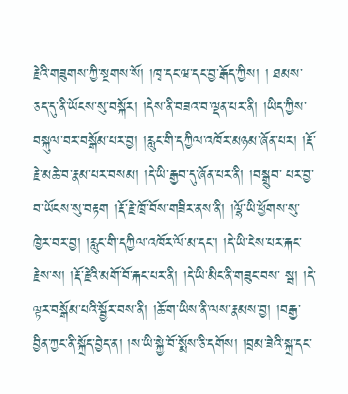རྗེའི་གཟུགས་ཀྱི་སྔགས་སོ། །ཁྭ་དང་ཝ་དང་བྱ་རྒོད་ཀྱིས། ། ཐམས་ཅད་དུ་ནི་ཡོངས་སུ་བསྐོར། །དེས་ནི་བཟའ་བ་ལྡན་པར་ནི། །ཡིད་ཀྱིས་བསྐུལ་བར་བསྒོམ་པར་བྱ། །རླུང་གི་དཀྱིལ་འཁོར་མཉམ་ཞོན་པར། །རྡོ་རྗེ་མཆེ་བ་རྣམ་པར་བསམ། །དེ་ཡི་རྒྱབ་དུ་ཞོན་པར་ནི། །བསྒྲུབ་ པར་བྱ་བ་ཡོངས་སུ་བརྟག །རྡོ་རྗེ་ཁྲོ་བོས་གཟིར་ནས་ནི། །ལྷོ་ཡི་ཕྱོགས་སུ་ཁྱེར་བར་བྱ། །རླུང་གི་དཀྱིལ་འཁོར་ལོ་མ་དང་། །དེ་ཡི་ངེས་པར་རྐང་རྗེས་ས། །རྡོ་རྗེའི་མགོ་བོ་རྐང་པར་ནི། །དེ་ཡི་མིང་ནི་གཟུང་བས་ སྦ། །དེ་ལྟར་བསྒོམ་པའི་སྦྱོར་བས་ནི། །ཆོ་ག་ཡིས་ནི་ལས་རྣམས་བྱ། །བརྒྱ་བྱིན་ཀྱང་ནི་སྐྲོད་བྱེད་ན། །ས་ཡི་སྐྱེ་བོ་སྨོས་ཅི་དགོས། །བྲམ་ཟེའི་སྐྲ་དང་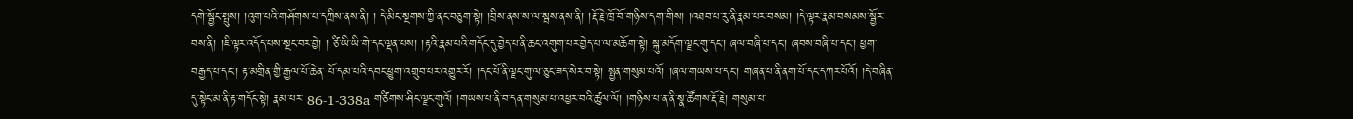དགེ་སྦྱོང་སྤུས། །འུག་པའི་གཤོགས་པ་དཀྲིས་ནས་ནི། ། དེ་མིང་སྔགས་ཀྱི་ནང་བཅུག་སྟེ། །བྲིས་ནས་ས་ལ་སྦས་ནས་ནི། །རྡོ་རྗེ་ཁྲོ་བོ་གཉིས་དག་གིས། །འཐབ་པ་རུ་ནི་རྣམ་པར་བསམ། །དེ་ལྟར་རྣམ་བསམས་སྦྱོར་བས་ནི། །ཇི་ལྟར་འདོད་པས་སྔང་བར་བྱེ། ། ཙི་ཡི་ཡི་གེ་དང་ལྡན་པས། །རྟའི་རྣམ་པའི་གདོང་དུ་བྱེད་པ་ནི་ཆང་འགུག་པར་བྱེད་པ་ལ་མཆོག་སྟེ། སྐུ་མདོག་ལྗང་གུ་དང་། ཞལ་བཞི་པ་དང་། ཞབས་བཞི་པ་དང་། ཕྱག་བརྒྱད་པ་དང་། རྟ་མགྲིན་གྱི་རྒྱལ་པོ་ཆེན་ པོ་དམ་པའི་དབང་ཕྱུག་འགྲུབ་པར་འགྱུར་རོ། །དང་པོ་ནི་ལྗང་གུ་ལ་ཅུང་ཟད་སེར་བ་སྟེ། སྤྱན་གསུམ་པའོ། །ཞལ་གཡས་པ་དང་། གཞན་པ་ནི་ནག་པོ་དང་དཀར་པོའོ། །དེ་བཞིན་དུ་སྟེང་མ་ནི་རྟ་གདོང་སྟེ། རྣམ་པར་ 86-1-338a གཙིགས་ཤིང་ལྗང་གུའོ། །གཡས་པ་ནི་བ་དན་གསུམ་པ་འཕྱར་བའི་ཚུལ་ལོ། །གཉིས་པ་ན་ནི་སྣ་ཚོགས་རྡོ་རྗེ། གསུམ་པ་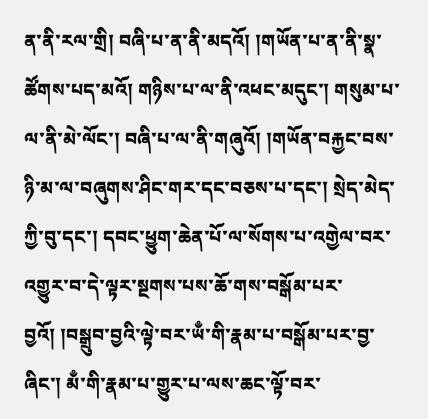ན་ནི་རལ་གྲི། བཞི་པ་ན་ནི་མདའོ། །གཡོན་པ་ན་ནི་སྣ་ཚོགས་པད་མའོ། གཉིས་པ་ལ་ནི་འཕང་མདུང་། གསུམ་པ་ལ་ནི་མེ་ལོང་། བཞི་པ་ལ་ནི་གཞུའོ། །གཡོན་བརྐྱང་བས་ཉི་མ་ལ་བཞུགས་ཤིང་གར་དང་བཅས་པ་དང་། སྲེད་མེད་ཀྱི་བུ་དང་། དབང་ཕྱུག་ཆེན་པོ་ལ་སོགས་པ་འགྱེལ་བར་ འགྱུར་བ་དེ་ལྟར་སྔགས་པས་ཆོ་གས་བསྒོམ་པར་བྱའོ། །བསྒྲུབ་བྱའི་ལྟེ་བར་ཡྃ་གི་རྣམ་པ་བསྒོམ་པར་བྱ་ཞིང་། མྃ་གི་རྣམ་པ་གྱུར་པ་ལས་ཆང་ལྟོ་བར་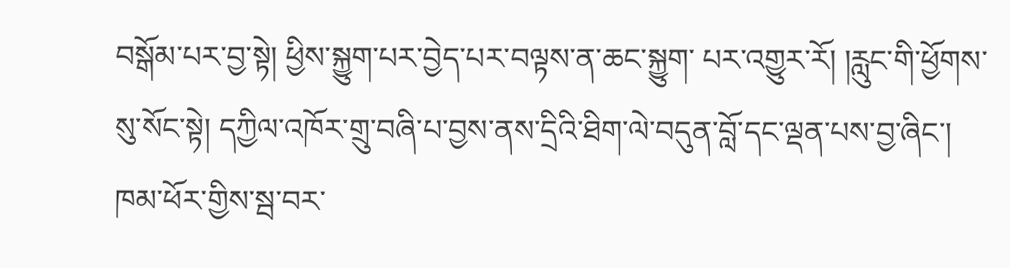བསྒོམ་པར་བྱ་སྟེ། ཕྱིས་སྐྱུག་པར་བྱེད་པར་བལྟས་ན་ཆང་སྐྱུག་ པར་འགྱུར་རོ། །རླུང་གི་ཕྱོགས་སུ་སོང་སྟེ། དཀྱིལ་འཁོར་གྲུ་བཞི་པ་བྱས་ནས་དྲིའི་ཐིག་ལེ་བདུན་བློ་དང་ལྡན་པས་བྱ་ཞིང་། ཁམ་ཕོར་གྱིས་སྦ་བར་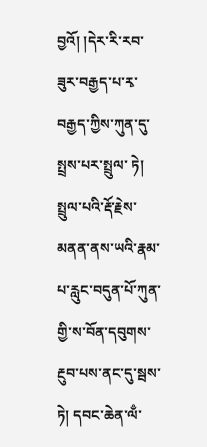བྱའོ། །དེར་རི་རབ་ཟུར་བརྒྱད་པ་རྭ་བརྒྱད་ཀྱིས་ཀུན་དུ་སྤྲས་པར་སྤྲུལ་ ཏེ། སྤྲུལ་པའི་རྡོ་རྗེས་མནན་ནས་ཡའི་རྣམ་པ་རླུང་བདུན་པོ་ཀུན་གྱི་ས་བོན་དབུགས་རྔུབ་པས་ནང་དུ་སྦས་ཏེ། དབང་ཆེན་ལྃ་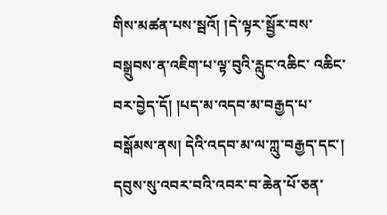གིས་མཚན་པས་སྦའོ། །དེ་ལྟར་སྦྱོར་བས་བསྒྲུབས་ན་འཇིག་པ་ལྟ་བུའི་རླུང་འཆིང་ འཆིང་བར་བྱེད་དོ། །པད་མ་འདབ་མ་བརྒྱད་པ་བསྒོམས་ནས། དེའི་འདབ་མ་ལ་ཀླུ་བརྒྱད་དང་། དབུས་སུ་འབར་བའི་འབར་བ་ཆེན་པོ་ཅན་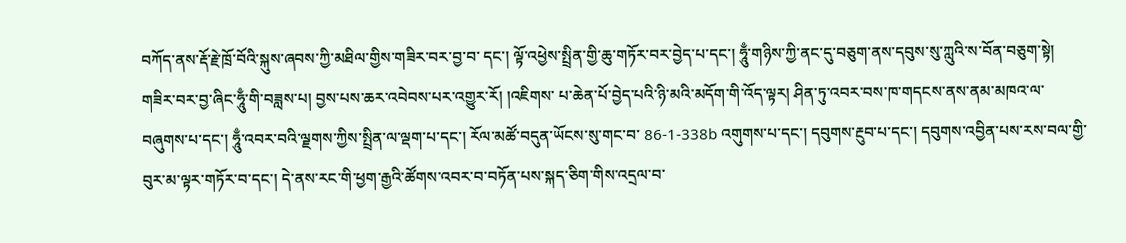བཀོད་ནས་རྡོ་རྗེ་ཁྲོ་བོའི་སྐུས་ཞབས་ཀྱི་མཐིལ་གྱིས་གཟིར་བར་བྱ་བ་ དང་། ལྟོ་འཕྱེས་སྤྲིན་གྱི་ཆུ་གཏོར་བར་བྱེད་པ་དང་། ཧཱུྃ་གཉིས་ཀྱི་ནང་དུ་བཅུག་ནས་དབུས་སུ་ཀླུའི་ས་བོན་བཅུག་སྟེ། གཟིར་བར་བྱ་ཞིང་ཧཱུྃ་གི་བཟླས་པ། བྱས་པས་ཆར་འབེབས་པར་འགྱུར་རོ། །འཇིགས་ པ་ཆེན་པོ་བྱེད་པའི་ཉི་མའི་མདོག་གི་འོད་ལྟར། ཤིན་ཏུ་འབར་བས་ཁ་གདངས་ནས་ནམ་མཁའ་ལ་བཞུགས་པ་དང་། ཧཱུྃ་འབར་བའི་ལྗགས་ཀྱིས་སྤྲིན་ལ་ལྡག་པ་དང་། རོལ་མཚོ་བདུན་ཡོངས་སུ་གང་བ་ 86-1-338b འགུགས་པ་དང་། དབུགས་རྔུབ་པ་དང་། དབུགས་འབྱིན་པས་རས་བལ་གྱི་བུར་མ་ལྟར་གཏོར་བ་དང་། དེ་ནས་རང་གི་ཕྱག་རྒྱའི་ཚོགས་འབར་བ་བཏོན་པས་སྐད་ཅིག་གིས་འདྲལ་བ་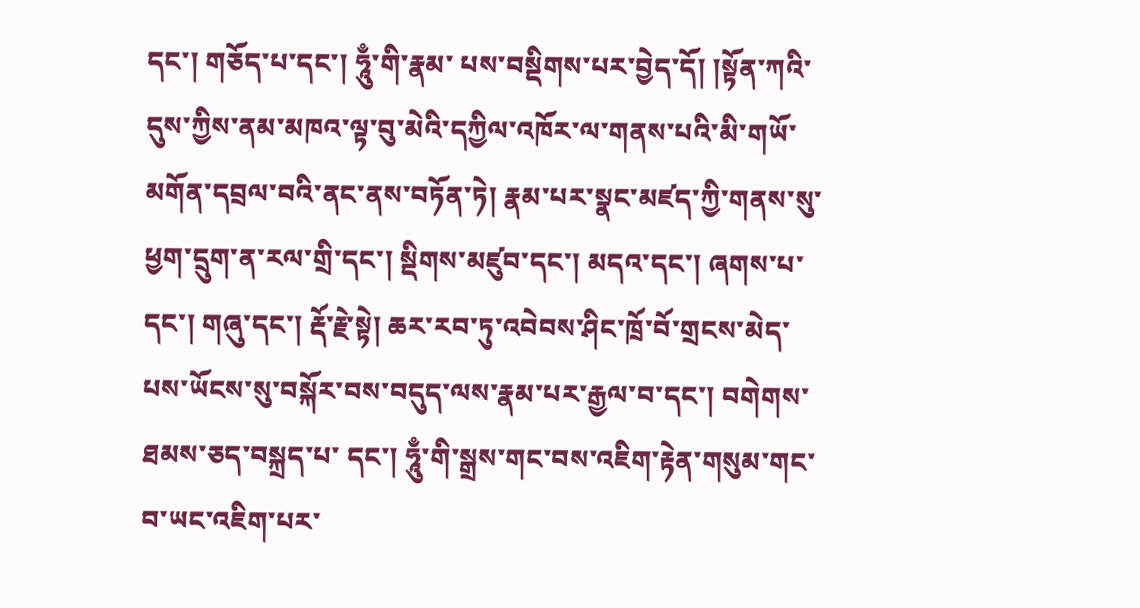དང་། གཅོད་པ་དང་། ཧཱུྃ་གི་རྣམ་ པས་བསྡིགས་པར་བྱེད་དོ། །སྟོན་ཀའི་དུས་ཀྱིས་ནམ་མཁའ་ལྟ་བུ་མེའི་དཀྱིལ་འཁོར་ལ་གནས་པའི་མི་གཡོ་མགོན་དབྲལ་བའི་ནང་ནས་བཏོན་ཏེ། རྣམ་པར་སྣང་མཛད་ཀྱི་གནས་སུ་ཕྱག་དྲུག་ན་རལ་གྲི་དང་། སྡིགས་མཛུབ་དང་། མདའ་དང་། ཞགས་པ་དང་། གཞུ་དང་། རྡོ་རྗེ་སྟེ། ཆར་རབ་ཏུ་འབེབས་ཤིང་ཁྲོ་བོ་གྲངས་མེད་པས་ཡོངས་སུ་བསྐོར་བས་བདུད་ལས་རྣམ་པར་རྒྱལ་བ་དང་། བགེགས་ཐམས་ཅད་བསྐྲད་པ་ དང་། ཧཱུྃ་གི་སྒྲས་གང་བས་འཇིག་རྟེན་གསུམ་གང་བ་ཡང་འཇིག་པར་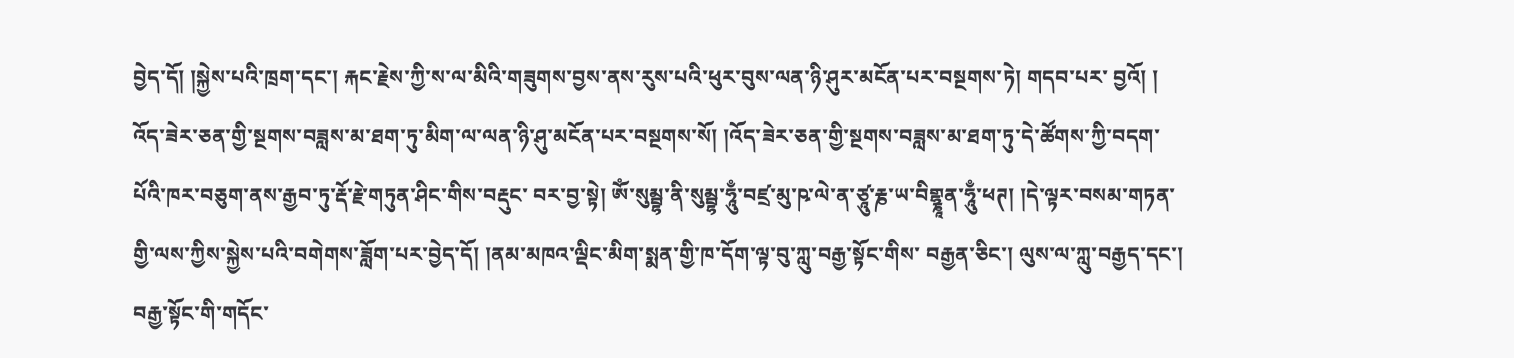བྱེད་དོ། །སྐྱེས་པའི་ཁྲག་དང་། རྐང་རྗེས་ཀྱི་ས་ལ་མིའི་གཟུགས་བྱས་ནས་རུས་པའི་ཕུར་བུས་ལན་ཉི་ཤུར་མངོན་པར་བསྔགས་ཏེ། གདབ་པར་ བྱའོ། ། འོད་ཟེར་ཅན་གྱི་སྔགས་བཟླས་མ་ཐག་ཏུ་མིག་ལ་ལན་ཉི་ཤུ་མངོན་པར་བསྔགས་སོ། །འོད་ཟེར་ཅན་གྱི་སྔགས་བཟླས་མ་ཐག་ཏུ་དེ་ཚོགས་ཀྱི་བདག་པོའི་ཁར་བཅུག་ནས་རྒྱབ་ཏུ་རྡོ་རྗེ་གཏུན་ཤིང་གིས་བརྡུང་ བར་བྱ་སྟེ། ཨོཾ་སུམྦྷ་ནི་སུམྦྷ་ཧཱུྃ་བཛྲ་མུ་ཥ་ལེ་ན་ཙཱུ་རྞ་ཡ་བིགྷྣཱན་ཧཱུྃ་ཕཊ། །དེ་ལྟར་བསམ་གཏན་གྱི་ལས་ཀྱིས་སྐྱེས་པའི་བགེགས་ཟློག་པར་བྱེད་དོ། །ནམ་མཁའ་ལྡིང་མིག་སྨན་གྱི་ཁ་དོག་ལྟ་བུ་ཀླུ་བརྒྱ་སྟོང་གིས་ བརྒྱན་ཅིང་། ལུས་ལ་ཀླུ་བརྒྱད་དང་། བརྒྱ་སྟོང་གི་གདོང་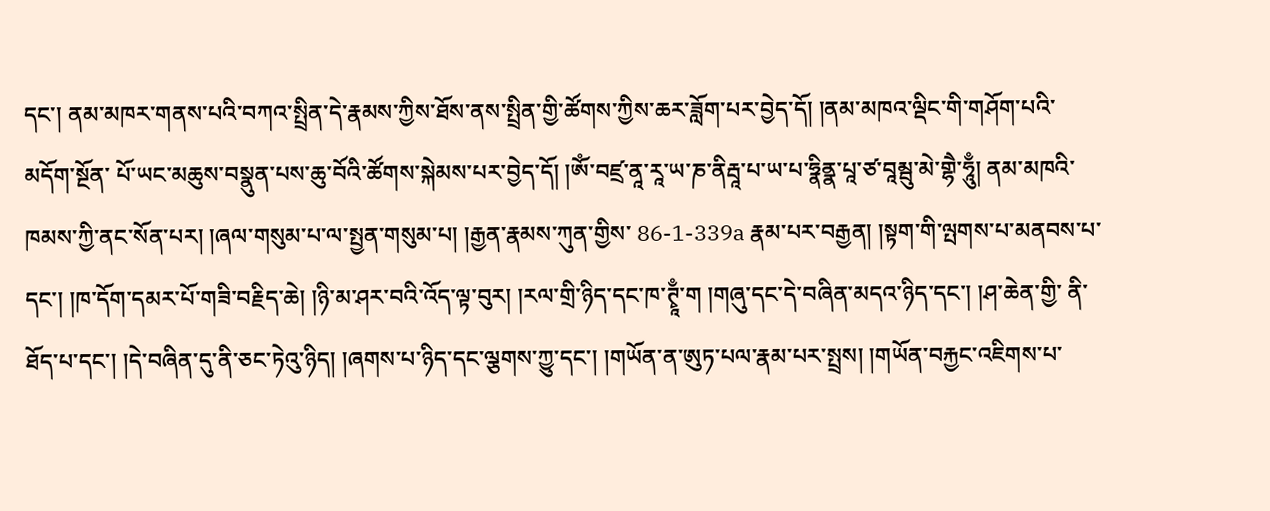དང་། ནམ་མཁར་གནས་པའི་བཀའ་སྤྲིན་དེ་རྣམས་ཀྱིས་ཐོས་ནས་སྤྲིན་གྱི་ཚོགས་ཀྱིས་ཆར་ཟློག་པར་བྱེད་དོ། །ནམ་མཁའ་ལྡིང་གི་གཤོག་པའི་མདོག་སྔོན་ པོ་ཡང་མཆུས་བསྣུན་པས་ཆུ་བོའི་ཚོགས་སྐེམས་པར་བྱེད་དོ། །ཨོཾ་བཛྲ་ནཱ་རཱ་ཡ་ཎ་ནིརྦཱ་པ་ཡ་པ་ཧྣིནྣ་པཱ་ཙ་བཱམྦུ་མེ་གྷཻ་ཧཱུྃ། ནམ་མཁའི་ཁམས་ཀྱི་ནང་སོན་པར། །ཞལ་གསུམ་པ་ལ་སྤྱན་གསུམ་པ། །རྒྱན་རྣམས་ཀུན་གྱིས་ 86-1-339a རྣམ་པར་བརྒྱན། །སྟག་གི་ལྤགས་པ་མནབས་པ་དང་། །ཁ་དོག་དམར་པོ་གཟི་བརྗིད་ཆེ། །ཉི་མ་ཤར་བའི་འོད་ལྟ་བུར། །རལ་གྲི་ཉིད་དང་ཁ་ཊྭཱྃ་ག །གཞུ་དང་དེ་བཞིན་མདའ་ཉིད་དང་། །ཤ་ཆེན་གྱི་ ནི་ཐོད་པ་དང་། །དེ་བཞིན་དུ་ནི་ཅང་ཏེའུ་ཉིད། །ཞགས་པ་ཉིད་དང་ལྕགས་ཀྱུ་དང་། །གཡོན་ན་ཨུཏ་པལ་རྣམ་པར་སྤྲས། །གཡོན་བརྐྱང་འཇིགས་པ་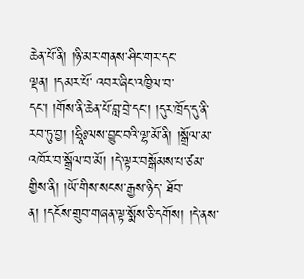ཆེན་པོ་ནི། །ཉི་མར་གནས་ཤིང་གར་དང་ལྡན། །དམར་པོ་ འབར་ཞིང་འཁྱིལ་བ་དང་། །གོས་ནི་ཆེན་པོ་བླ་བྲེ་དང་། །དུར་ཁྲོད་དུ་ནི་རབ་ཏུ་བྱ། །ཧྲཱིཿལས་བྱུང་བའི་ལྷ་མོ་ནི། །སྒྲོལ་མ་འཁོར་བ་སྒྲོལ་བ་མོ། །དེ་ལྟར་བསྒོམས་པ་ཙམ་གྱིས་ནི། །ཡོ་གིས་སངས་རྒྱས་ཉིད་ ཐོབ་ན། །དངོས་གྲུབ་གཞན་ལྟ་སྨོས་ཅི་དགོས། །དེ་ནས་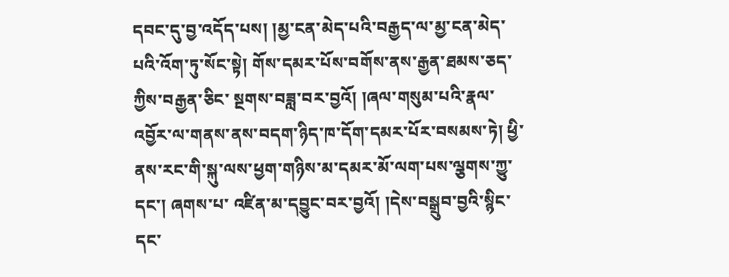དབང་དུ་བྱ་འདོད་པས། །མྱ་ངན་མེད་པའི་བརྒྱད་ལ་མྱ་ངན་མེད་པའི་འོག་ཏུ་སོང་སྟེ། གོས་དམར་པོས་བགོས་ནས་རྒྱན་ཐམས་ཅད་ཀྱིས་བརྒྱན་ཅིང་ སྔགས་བཟླ་བར་བྱའོ། །ཞལ་གསུམ་པའི་རྣལ་འབྱོར་ལ་གནས་ནས་བདག་ཉིད་ཁ་དོག་དམར་པོར་བསམས་ཏེ། ཕྱི་ནས་རང་གི་སྐུ་ལས་ཕྱག་གཉིས་མ་དམར་མོ་ལག་པས་ལྕགས་ཀྱུ་དང་། ཞགས་པ་ འཛིན་མ་དབྱུང་བར་བྱའོ། །དེས་བསྒྲུབ་བྱའི་སྙིང་དང་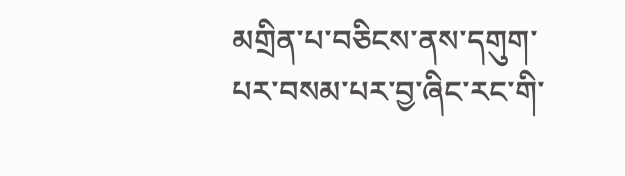མགྲིན་པ་བཅིངས་ནས་དགུག་པར་བསམ་པར་བྱ་ཞིང་རང་གི་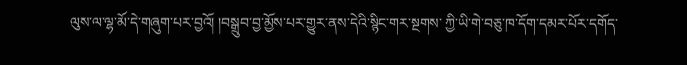ལུས་ལ་ལྷ་མོ་དེ་གཞུག་པར་བྱའོ། །བསྒྲུབ་བྱ་མྱོས་པར་གྱུར་ནས་དེའི་སྙིང་གར་སྔགས་ ཀྱི་ཡི་གེ་བཅུ་ཁ་དོག་དམར་པོར་དགོད་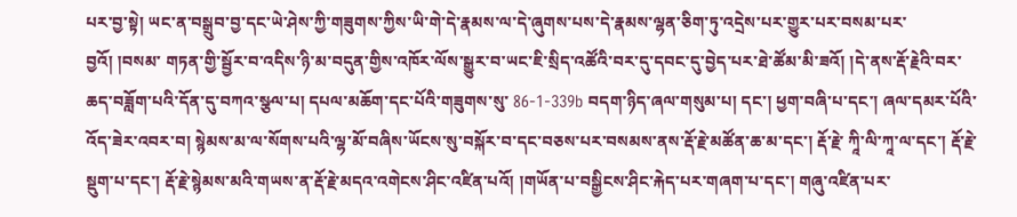པར་བྱ་སྟེ། ཡང་ན་བསྒྲུབ་བྱ་དང་ཡེ་ཤེས་ཀྱི་གཟུགས་ཀྱིས་ཡི་གེ་དེ་རྣམས་ལ་དེ་ཞུགས་པས་དེ་རྣམས་ལྷན་ཅིག་ཏུ་འདྲེས་པར་གྱུར་པར་བསམ་པར་བྱའོ། །བསམ་ གཏན་གྱི་སྦྱོར་བ་འདིས་ཉི་མ་བདུན་གྱིས་འཁོར་ལོས་སྒྱུར་བ་ཡང་ཇི་སྲིད་འཚོའི་བར་དུ་དབང་དུ་བྱེད་པར་ཐེ་ཚོམ་མི་ཟའོ། །དེ་ནས་རྡོ་རྗེའི་བར་ཆད་བཟློག་པའི་དོན་དུ་བཀའ་སྩལ་པ། དཔལ་མཆོག་དང་པོའི་གཟུགས་སུ་ 86-1-339b བདག་ཉིད་ཞལ་གསུམ་པ། དང་། ཕྱག་བཞི་པ་དང་། ཞལ་དམར་པོའི་འོད་ཟེར་འབར་བ། སྙེམས་མ་ལ་སོགས་པའི་ལྷ་མོ་བཞིས་ཡོངས་སུ་བསྐོར་བ་དང་བཅས་པར་བསམས་ནས་རྡོ་རྗེ་མཚོན་ཆ་མ་དང་། རྡོ་རྗེ་ ཀཱི་ལི་ཀཱ་ལ་དང་། རྡོ་རྗེ་སྡུག་པ་དང་། རྡོ་རྗེ་སྙེམས་མའི་གཡས་ན་རྡོ་རྗེ་མདའ་འགེངས་ཤིང་འཛིན་པའོ། །གཡོན་པ་བསྒྱིངས་ཤིང་རྐེད་པར་གཞག་པ་དང་། གཞུ་འཛིན་པར་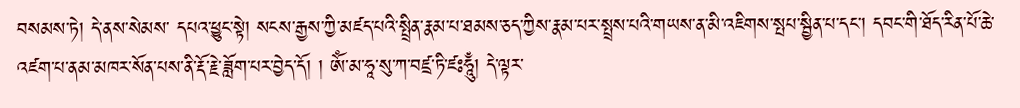བསམས་ཏེ། དེ་ནས་སེམས་ དཔའ་ཕྱུང་སྟེ། སངས་རྒྱས་ཀྱི་མཛད་པའི་སྤྲིན་རྣམ་པ་ཐམས་ཅད་ཀྱིས་རྣམ་པར་སྤྲས་པའི་གཡས་ན་མི་འཇིགས་སྤཔ་སྦྱིན་པ་དང་། དབང་གི་ཐོད་རིན་པོ་ཆེ་འཛག་པ་ནམ་མཁར་སོན་པས་ནི་རྡོ་རྗེ་ཟློག་པར་བྱེད་དོ། ། ཨོཾ་མ་ཧཱ་སུ་ཀ་བཛྲ་ཏི་ཛཿཧཱུྃ། དེ་ལྟར་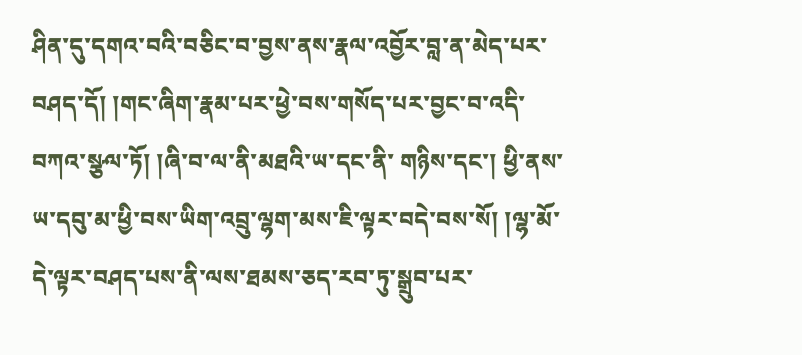ཤིན་དུ་དགའ་བའི་བཅིང་བ་བྱས་ནས་རྣལ་འབྱོར་བླ་ན་མེད་པར་བཤད་དོ། །གང་ཞིག་རྣམ་པར་ཕྱེ་བས་གསོད་པར་བྱང་བ་འདི་བཀའ་སྩལ་ཏོ། །ཞི་བ་ལ་ནི་མཐའི་ཡ་དང་ནི་ གཉིས་དང་། ཕྱི་ནས་ཡ་དབུ་མ་ཕྱི་བས་ཡིག་འབྲུ་ལྷག་མས་ཇི་ལྟར་བདེ་བས་སོ། །ལྷ་མོ་དེ་ལྟར་བཤད་པས་ནི་ལས་ཐམས་ཅད་རབ་ཏུ་སྒྲུབ་པར་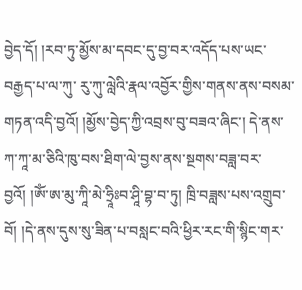བྱེད་དོ། །རབ་ཏུ་མྱོས་མ་དབང་དུ་བྱ་བར་འདོད་པས་ཡང་བརྒྱད་པ་ལ་ཀུ་ རུ་ཀུ་ལླེའི་རྣལ་འབྱོར་གྱིས་གནས་ནས་བསམ་གཏན་འདི་བྱའོ། །མྱོས་བྱེད་ཀྱི་འབྲས་བུ་བཟའ་ཞིང་། དེ་ནས་ཀ་ཀཱ་མ་ཅིའི་ཁུ་བས་ཐིག་ལེ་བྱས་ནས་སྔགས་བཟླ་བར་བྱའོ། །ཨོཾ་ཨ་མུ་ཀཱི་མེ་ཧྲཱིཿབ་ཤཱི་བྷ་བ་ཏུ། ཁྲི་བཟླས་པས་འགྲུབ་བོ། །དེ་ནས་དུས་སུ་ཟིན་པ་བསླང་བའི་ཕྱིར་རང་གི་སྙིང་གར་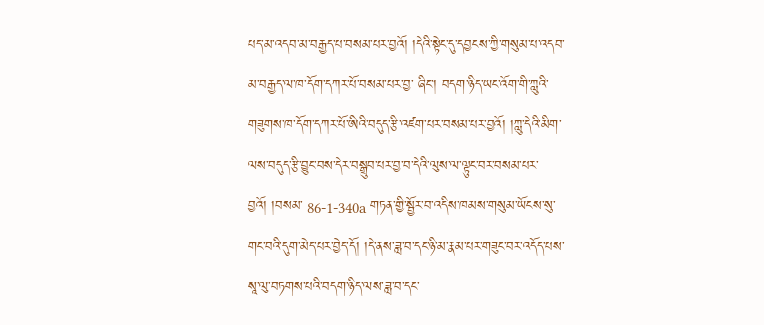པད་མ་འདབ་མ་བརྒྱད་པ་བསམ་པར་བྱའོ། །དེའི་སྟེང་དུ་དབྱངས་ཀྱི་གསུམ་པ་འདབ་མ་བརྒྱད་ལ་ཁ་དོག་དཀར་པོ་བསམ་པར་བྱ་ ཞིང་། བདག་ཉིད་ཡང་འོག་གི་ཀླུའི་གཟུགས་ཁ་དོག་དཀར་པོ་ཨིའི་བདུད་རྩི་འཛག་པར་བསམ་པར་བྱའོ། །ཀླུ་དེའི་མིག་ལས་བདུད་རྩི་བྱུང་བས་དེར་བསྒྲུབ་པར་བྱ་བ་དེའི་ལུས་ལ་ལྟུང་བར་བསམ་པར་བྱའོ། །བསམ་ 86-1-340a གཏན་གྱི་སྦྱོར་བ་འདིས་ཁམས་གསུམ་ཡོངས་སུ་གང་བའི་དུག་མེད་པར་བྱེད་དོ། །དེ་ནས་ཟླ་བ་དང་ཉི་མ་རྣམ་པར་གཟུང་བར་འདོད་པས་སཱ་ལུ་བཏགས་པའི་བདག་ཉིད་ལས་ཟླ་བ་དང་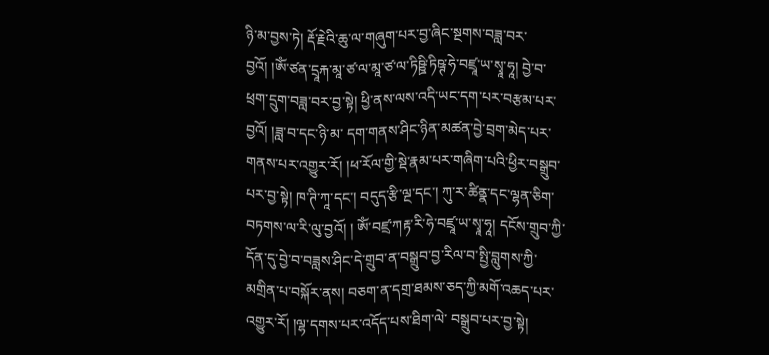ཉི་མ་བྱས་ཏེ། རྡོ་རྗེའི་ཆུ་ལ་གཞུག་པར་བྱ་ཞིང་སྔགས་བཟླ་བར་བྱའོ། །ཨོཾ་ཙན་དྲཱརྐ་མཱ་ཙ་ལ་མཱ་ཙ་ལ་ཏིཥྛི་ཏིཥྚ་ཧེ་བཛྲཱ་ཡ་སྭཱ་ཧཱ། བྱེ་བ་ཕྲག་དྲུག་བཟླ་བར་བྱ་སྟེ། ཕྱི་ནས་ལས་འདི་ཡང་དག་པར་བརྩམ་པར་བྱའོ། །ཟླ་བ་དང་ཉི་མ་ དག་གནས་ཤིང་ཉིན་མཚན་བྱེ་བྲག་མེད་པར་གནས་པར་འགྱུར་རོ། །ཕ་རོལ་གྱི་སྡེ་རྣམ་པར་གཞིག་པའི་ཕྱིར་བསྒྲུབ་པར་བྱ་སྟེ། ཁ་ཊི་ཀཱ་དང་། བདུད་རྩི་ལྔ་དང་། ཀུ་ར་ཚིནྣ་དང་ལྷན་ཅིག་བཏགས་ལ་རི་ལུ་བྱའོ། ། ཨོཾ་བཛྲ་ཀརྟ་རི་ཧེ་བཛྲཱ་ཡ་སྭཱ་ཧཱ། དངོས་གྲུབ་ཀྱི་དོན་དུ་བྱེ་བ་བཟླས་ཤིང་དེ་གྲུབ་ན་བསྒྲུབ་བྱ་རིལ་བ་སྤྱི་བླུགས་ཀྱི་མགྲིན་པ་བསྐོར་ནས། བཅག་ན་དགྲ་ཐམས་ཅད་ཀྱི་མགོ་འཆད་པར་འགྱུར་རོ། །ལྷ་དགས་པར་འདོད་པས་ཐིག་ལེ་ བསྒྲུབ་པར་བྱ་སྟེ།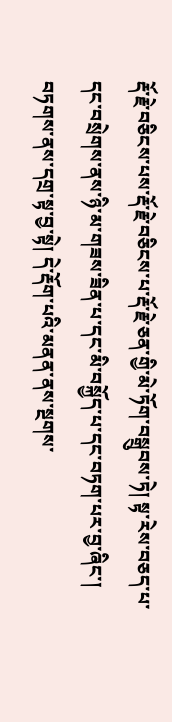རྡོ་རྗེ་བཅིངས་པས་རྡོ་རྗེ་བཅིངས་པ་རྡོ་རྗེ་ཅན་གྱི་མེ་ཏོག་བསྒྲུབས་ཏེ། སྟ་རེས་བཅད་པ་དང་བསྲེགས་ནས་ཉི་མ་གཟས་ཟིན་པ་དང་མི་བསྐྱོད་པ་དང་བཏག་པར་བྱ་ཞིང་། བཏགས་ནས་དགྲ་སྟ་བྱ་སྟེ། དེ་རྡོག་པའི་མནན་ནས་སྔགས་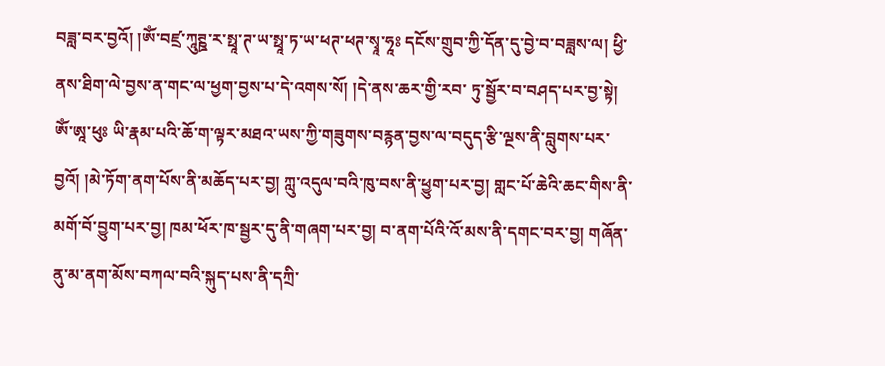བཟླ་བར་བྱའོ། །ཨོཾ་བཛྲ་ཀཱུཊྛ་ར་སྥཱ་ཊ་ཡ་སྥཱ་ཏ་ཡ་ཕཊ་ཕཊ་སྭཱ་ཧཱཿ དངོས་གྲུབ་ཀྱི་དོན་དུ་བྱེ་བ་བཟླས་ལ། ཕྱི་ནས་ཐིག་ལེ་བྱས་ན་གང་ལ་ཕྱག་བྱས་པ་དེ་འགས་སོ། །དེ་ནས་ཆར་གྱི་རབ་ ཏུ་སྦྱོར་བ་བཤད་པར་བྱ་སྟེ། ཨོཾ་ཨཱ་ཕུཿ ཡི་རྣམ་པའི་ཆོ་ག་ལྟར་མཐའ་ཡས་ཀྱི་གཟུགས་བརྙན་བྱས་ལ་བདུད་རྩི་ལྔས་ནི་བླུགས་པར་བྱའོ། །མེ་ཏོག་ནག་པོས་ནི་མཆོད་པར་བྱ། ཀླུ་འདུལ་བའི་ཁུ་བས་ནི་ཕྱུག་པར་བྱ། གླང་པོ་ཆེའི་ཆང་གིས་ནི་མགོ་བོ་བྱུག་པར་བྱ། ཁམ་ཕོར་ཁ་སྦྱར་དུ་ནི་གཞག་པར་བྱ། བ་ནག་པོའི་འོ་མས་ནི་དགང་བར་བྱ། གཞོན་ནུ་མ་ནག་མོས་བཀལ་བའི་སྐུད་པས་ནི་དཀྲི་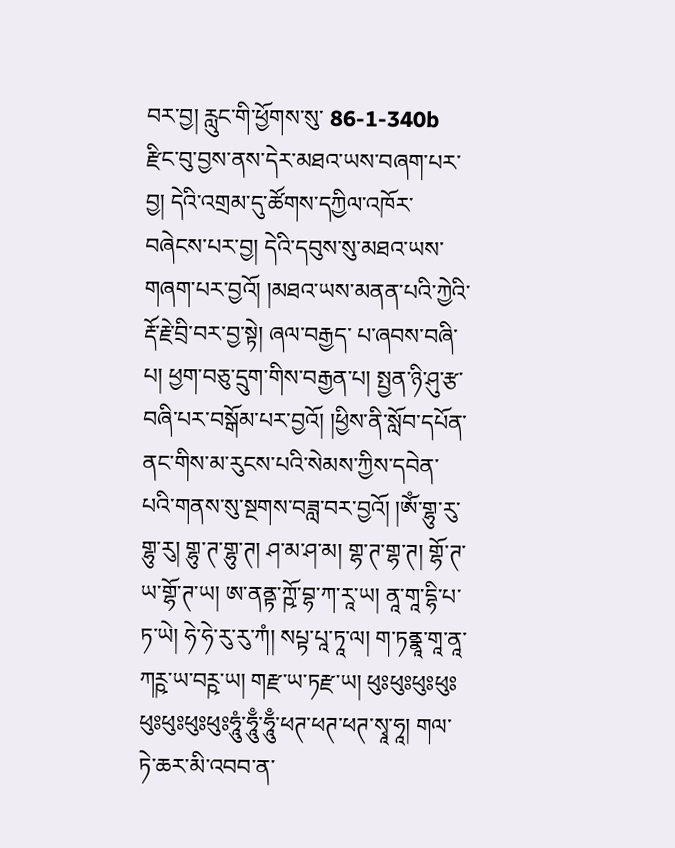བར་བྱ། རླུང་གི་ཕྱོགས་སུ་ 86-1-340b རྫིང་བུ་བྱས་ནས་དེར་མཐའ་ཡས་བཞག་པར་བྱ། དེའི་འགྲམ་དུ་ཚོགས་དཀྱིལ་འཁོར་བཞེངས་པར་བྱ། དེའི་དབུས་སུ་མཐའ་ཡས་གཞག་པར་བྱའོ། །མཐའ་ཡས་མནན་པའི་ཀྱེའི་རྡོ་རྗེ་བྲི་བར་བྱ་སྟེ། ཞལ་བརྒྱད་ པ་ཞབས་བཞི་པ། ཕྱག་བཅུ་དྲུག་གིས་བརྒྱན་པ། སྤྱན་ཉི་ཤུ་རྩ་བཞི་པར་བསྒོམ་པར་བྱའོ། །ཕྱིས་ནི་སློབ་དཔོན་ནང་གིས་མ་རུངས་པའི་སེམས་ཀྱིས་དབེན་པའི་གནས་སུ་སྔགས་བཟླ་བར་བྱའོ། །ཨོཾ་གྷུ་རུ་གྷུ་རུ། གྷུ་ཊ་གྷུ་ཊ། ཤ་མ་ཤ་མ། གྷ་ཊ་གྷ་ཊ། གྷོ་ཊ་ཡ་གྷོ་ཊ་ཡ། ཨ་ནནྟ་ཀྵོ་བྷ་ཀ་རཱ་ཡ། ནཱ་གཱ་དྷི་པ་ཏ་ཡེ། ཧེ་ཧེ་རུ་རུ་ཀཾ། སཔྟ་པཱ་ཏཱ་ལ། ག་ཏནྣཱ་གཱ་ནཱ་ཀཪྵ་ཡ་བཪྵ་ཡ། གརྫ་ཡ་ཏརྫ་ཡ། ཕུཿཕུཿཕུཿཕུཿཕུཿཕུཿཕུཿཕུཿཧཱུཾ་ཧཱུྃ་ཧཱུྃ་ཕཊ་ཕཊ་ཕཊ་སྭཱ་ཧཱ། གལ་ཏེ་ཆར་མི་འབབ་ན་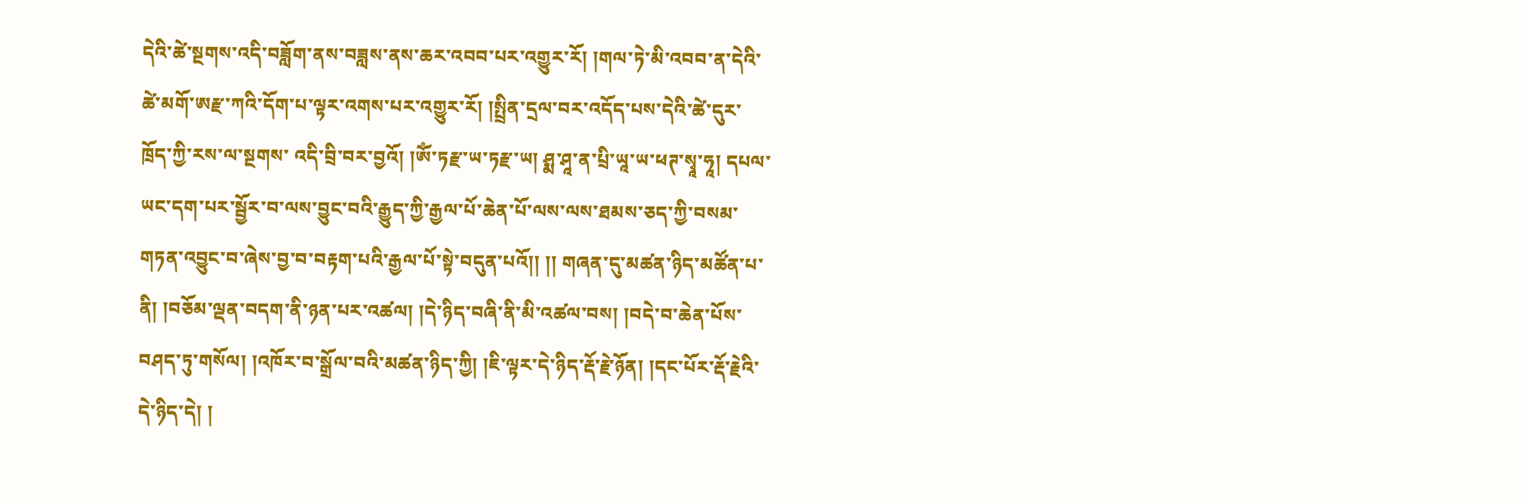དེའི་ཚེ་སྔགས་འདི་བཟློག་ནས་བཟླས་ནས་ཆར་འབབ་པར་འགྱུར་རོ། །གལ་ཏེ་མི་འབབ་ན་དེའི་ཚེ་མགོ་ཨརྫ་ཀའི་དོག་པ་ལྟར་འགས་པར་འགྱུར་རོ། །སྤྲིན་དྲལ་བར་འདོད་པས་དེའི་ཚེ་དུར་ཁྲོད་ཀྱི་རས་ལ་སྔགས་ འདི་བྲི་བར་བྱའོ། །ཨོཾ་ཏརྫ་ཡ་ཏརྫ་ཡ། ཤྨ་ཤཱ་ན་པྲི་ཡཱ་ཡ་ཕཊ་སྭཱ་ཧཱ། དཔལ་ཡང་དག་པར་སྦྱོར་བ་ལས་བྱུང་བའི་རྒྱུད་ཀྱི་རྒྱལ་པོ་ཆེན་པོ་ལས་ལས་ཐམས་ཅད་ཀྱི་བསམ་གཏན་འབྱུང་བ་ཞེས་བྱ་བ་བརྟག་པའི་རྒྱལ་པོ་སྟེ་བདུན་པའོ།། །། གཞན་དུ་མཚན་ཉིད་མཚོན་པ་ནི། །བཅོམ་ལྡན་བདག་ནི་ཉན་པར་འཚལ། །དེ་ཉིད་བཞི་ནི་མི་འཚལ་བས། །བདེ་བ་ཆེན་པོས་བཤད་ཏུ་གསོལ། །འཁོར་བ་སྒྲོལ་བའི་མཚན་ཉིད་ཀྱི། །ཇི་ལྟར་དེ་ཉིད་རྡོ་རྗེ་ཉོན། །དང་པོར་རྡོ་རྗེའི་དེ་ཉིད་དེ། །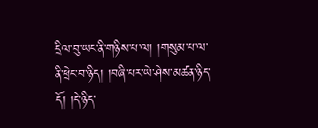དྲིལ་བུ་ཡང་ནི་གཉིས་པ་ལ། །གསུམ་པ་ལ་ནི་ཕྲེང་བ་ཉིད། །བཞི་པར་ཡེ་ཤེས་མཚན་ཉིད་དོ། །དེ་ཉིད་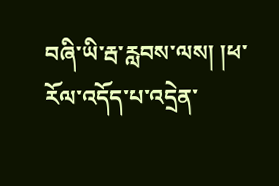བཞི་ཡི་རྦ་རླབས་ལས། །ཕ་རོལ་འདོད་པ་འདྲེན་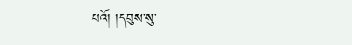པའོ། །དབུས་སུ་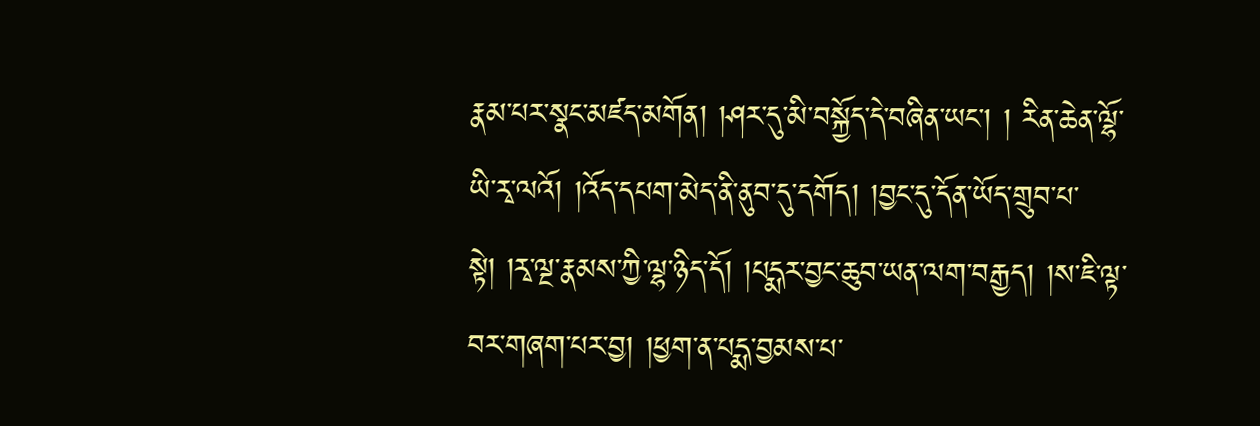རྣམ་པར་སྣང་མཛད་མགོན། །ཤར་དུ་མི་བསྐྱོད་དེ་བཞིན་ཡང་། ། རིན་ཆེན་ལྷོ་ཡི་རྭ་ལའོ། །འོད་དཔག་མེད་ནི་ནུབ་དུ་དགོད། །བྱང་དུ་དོན་ཡོད་གྲུབ་པ་སྟེ། །རྭ་ལྔ་རྣམས་ཀྱི་ལྷ་ཉིད་དོ། །པདྨར་བྱང་ཆུབ་ཡན་ལག་བརྒྱད། །ས་ཇི་ལྟ་བར་གཞག་པར་བྱ། །ཕྱག་ན་པདྨ་བྱམས་པ་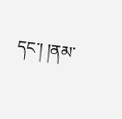དང་། །ནམ་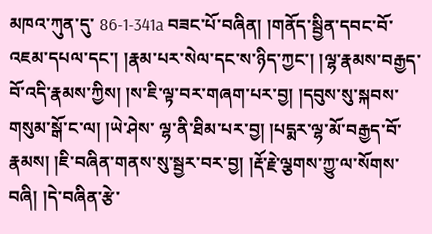མཁའ་ཀུན་དུ་ 86-1-341a བཟང་པོ་བཞིན། །གནོད་སྦྱིན་དབང་བོ་འཇམ་དཔལ་དང་། །རྣམ་པར་སེལ་དང་ས་ཉིད་ཀྱང་། །ལྷ་རྣམས་བརྒྱད་བོ་འདི་རྣམས་ཀྱིས། །ས་ཇི་ལྟ་བར་གཞག་པར་བྱ། །དབུས་སུ་སྐབས་གསུམ་སྒོ་ང་ལ། །ཡེ་ཤེས་ ལྷ་ནི་ཐིམ་པར་བྱ། །པདྨར་ལྷ་མོ་བརྒྱད་བོ་རྣམས། །ཇི་བཞིན་གནས་སུ་སྦྱར་བར་བྱ། །རྡོ་རྗེ་ལྕགས་ཀྱུ་ལ་སོགས་བཞི། །དེ་བཞིན་རྩེ་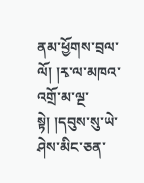ནམ་ཕྱོགས་བྲལ་ལོ། །རྭ་ལ་མཁའ་འགྲོ་མ་ལྔ་སྟེ། །དབུས་སུ་ཡེ་ཤེས་མིང་ཅན་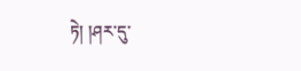ཏེ། །ཤར་དུ་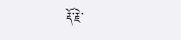རྡོ་རྗེ་